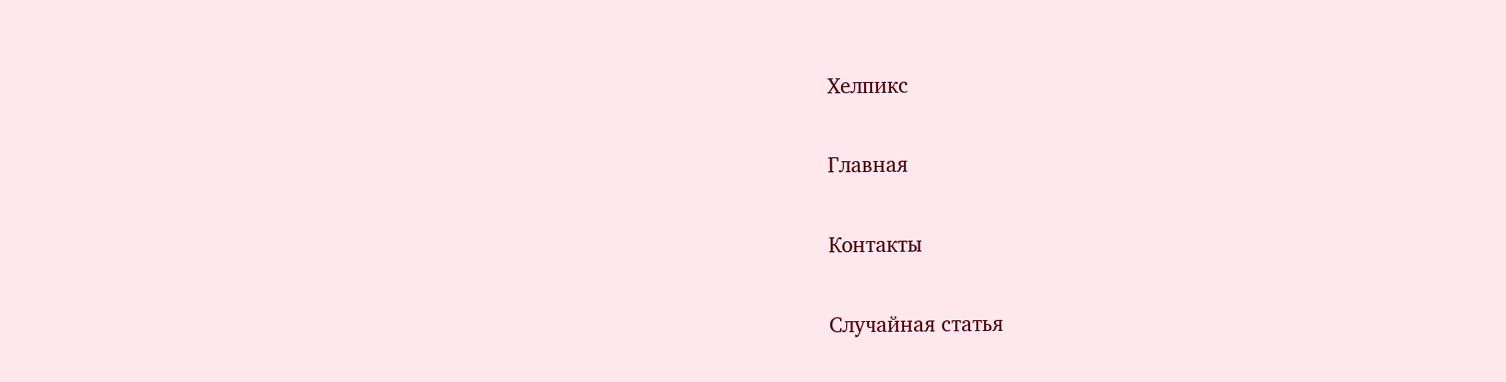Хелпикс

Главная

Контакты

Случайная статья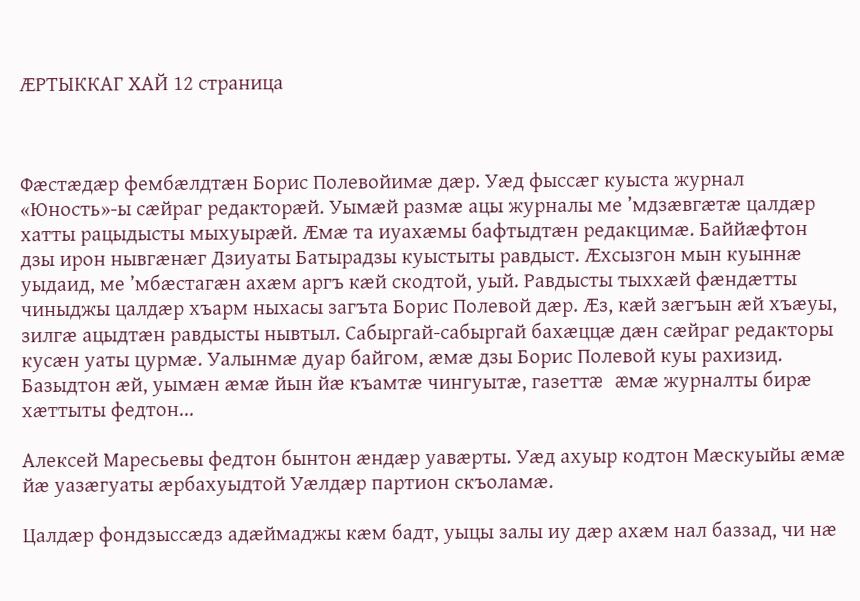ÆРТЫККАГ ХАЙ 12 страница



Фæстæдæр фембæлдтæн Борис Полевойимæ дæр. Уæд фыссæг куыста журнал «Юность»-ы сæйраг редакторæй. Уымæй размæ ацы журналы ме ’мдзæвгæтæ цалдæр хатты рацыдысты мыхуырæй. Æмæ та иуахæмы бафтыдтæн редакцимæ. Баййæфтон дзы ирон нывгæнæг Дзиуаты Батырадзы куыстыты равдыст. Æхсызгон мын куыннæ уыдаид, ме ’мбæстагæн ахæм аргъ кæй скодтой, уый. Равдысты тыххæй фæндæтты чиныджы цалдæр хъарм ныхасы загъта Борис Полевой дæр. Æз, кæй зæгъын æй хъæуы, зилгæ ацыдтæн равдысты нывтыл. Сабыргай-сабыргай бахæццæ дæн сæйраг редакторы кусæн уаты цурмæ. Уалынмæ дуар байгом, æмæ дзы Борис Полевой куы рахизид. Базыдтон æй, уымæн æмæ йын йæ къамтæ чингуытæ, газеттæ æмæ журналты бирæ хæттыты федтон...

Алексей Маресьевы федтон бынтон æндæр уавæрты. Уæд ахуыр кодтон Мæскуыйы æмæ йæ уазæгуаты æрбахуыдтой Уæлдæр партион скъоламæ.

Цалдæр фондзыссæдз адæймаджы кæм бадт, уыцы залы иу дæр ахæм нал баззад, чи нæ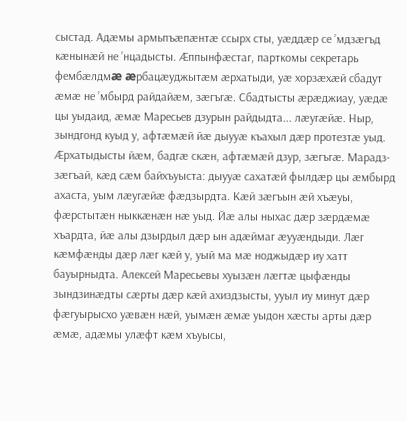сыстад. Адæмы армьпъæпæнтæ ссырх сты, уæддæр се ’мдзæгъд кæнынæй не ’нцадысты. Æппынфæстаг, парткомы секретарь фембæлдмæ æрбацæуджытæм æрхатыди, уæ хорзæхæй сбадут æмæ не ’мбырд райдайæм, зæгъгæ. Сбадтысты æрæджиау, уæдæ цы уыдаид, æмæ Маресьев дзурын райдыдта... лæугæйæ. Ныр, зындгонд куыд у, афтæмæй йæ дыууæ къахыл дæр протезтæ уыд. Æрхатыдысты йæм, бадгæ скæн, афтæмæй дзур, зæгъгæ. Марадз-зæгъай, кæд сæм байхъуыста: дыууæ сахатæй фылдæр цы æмбырд ахаста, уым лæугæйæ фæдзырдта. Кæй зæгъын æй хъæуы, фæрстытæн ныккæнæн нæ уыд. Йæ алы ныхас дæр зæрдæмæ хъардта, йæ алы дзырдыл дæр ын адæймаг æууæндыди. Лæг кæмфæнды дæр лæг кæй у, уый ма мæ ноджыдæр иу хатт бауырныдта. Алексей Маресьевы хуызæн лæгтæ цыфæнды зындзинæдты сæрты дæр кæй ахиздзысты, ууыл иу минут дæр фæгуырысхо уæвæн нæй, уымæн æмæ уыдон хæсты арты дæр æмæ, адæмы улæфт кæм хъуысы,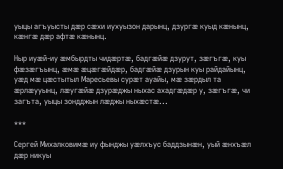уыцы агъуысты дæр сæхи иухуызон дарынц, дзургæ куыд кæнынц, кæнгæ дæр афтæ кæнынц.

Ныр иуæй-иу æмбырдты чидæртæ, бадгæйæ дзурут, зæгъгæ, куы фæзæгъынц, æмæ æцæгæйдæр, бадгæйæ дзурын куы райдайынц, уæд мæ цæстытыл Маресьевы сурæт ауайы, мæ зæрдыл та æрлæууынц, лæугæйæ дзурæджы ныхас ахадгæдæр у, зæгъгæ, чи загъта, уыцы зондджын лæджы ныхæстæ...

***

Сергей Михалковимæ иу фынджы уæлхъус баддзынæн, уый æнхъæл дæр никуы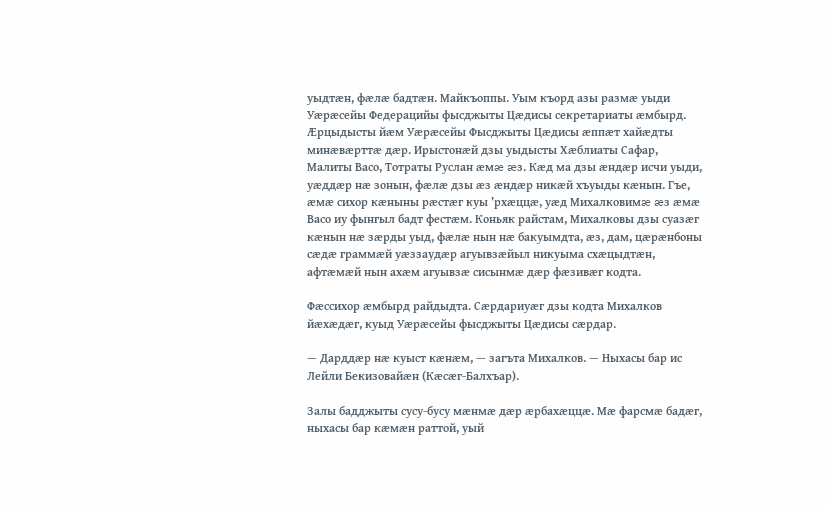уыдтæн, фæлæ бадтæн. Майкъоппы. Уым къорд азы размæ уыди Уæрæсейы Федерацийы фысджыты Цæдисы секретариаты æмбырд. Æрцыдысты йæм Уæрæсейы Фысджыты Цæдисы æппæт хайæдты минæвæрттæ дæр. Ирыстонæй дзы уыдысты Хæблиаты Сафар, Малиты Васо, Тотраты Руслан æмæ æз. Кæд ма дзы æндæр исчи уыди, уæддæр нæ зонын, фæлæ дзы æз æндæр никæй хъуыды кæнын. Гъе, æмæ сихор кæныны рæстæг куы ’рхæццæ, уæд Михалковимæ æз æмæ Васо иу фынгыл бадт фестæм. Коньяк райстам, Михалковы дзы суазæг кæнын нæ зæрды уыд, фæлæ нын нæ бакуымдта, æз, дам, цæрæнбоны сæдæ граммæй уæззаудæр агуывзæйыл никуыма схæцыдтæн, афтæмæй нын ахæм агуывзæ сисынмæ дæр фæзивæг кодта.

Фæссихор æмбырд райдыдта. Сæрдариуæг дзы кодта Михалков йæхæдæг, куыд Уæрæсейы фысджыты Цæдисы сæрдар.

— Дарддæр нæ куыст кæнæм, — загъта Михалков. — Ныхасы бар ис Лейли Бекизовайæн (Кæсæг-Балхъар).

Залы бадджыты сусу-бусу мæнмæ дæр æрбахæццæ. Мæ фарсмæ бадæг, ныхасы бар кæмæн раттой, уый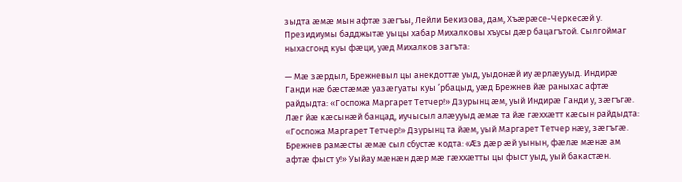зыдта æмæ мын афтæ зæгъы, Лейли Бекизова, дам, Хъæрæсе-Черкесæй у. Президиумы бадджытæ уыцы хабар Михалковы хъусы дæр бацагътой. Сылгоймаг ныхасгонд куы фæци, уæд Михалков загъта:

— Мæ зæрдыл, Брежневыл цы анекдоттæ уыд, уыдонæй иу æрлæууыд. Индирæ Ганди нæ бæстæмæ уазæгуаты куы ’рбацыд, уæд Брежнев йæ раныхас афтæ райдыдта: «Госпожа Маргарет Тетчер!» Дзурынц æм, уый Индирæ Ганди у, зæгъгæ. Лæг йæ кæсынæй банцад, иучысыл алæууыд æмæ та йæ гæххæтт кæсын райдыдта: «Госпожа Маргарет Тетчер!» Дзурынц та йæм, уый Маргарет Тетчер нæу, зæгъгæ. Брежнев рамæсты æмæ сыл сбустæ кодта: «Æз дæр æй уынын, фæлæ мæнæ ам афтæ фыст у!» Уыйау мæнæн дæр мæ гæххæтты цы фыст уыд, уый бакастæн.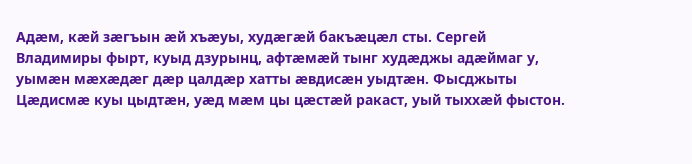Адæм, кæй зæгъын æй хъæуы, худæгæй бакъæцæл сты. Сергей Владимиры фырт, куыд дзурынц, афтæмæй тынг худæджы адæймаг у, уымæн мæхæдæг дæр цалдæр хатты æвдисæн уыдтæн. Фысджыты Цæдисмæ куы цыдтæн, уæд мæм цы цæстæй ракаст, уый тыххæй фыстон.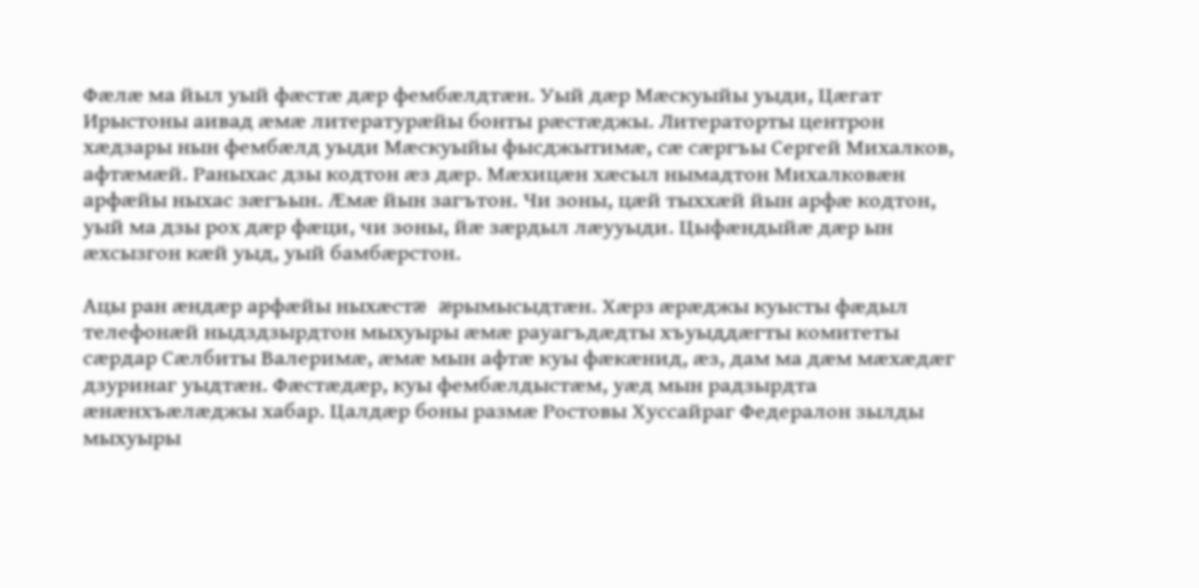Фæлæ ма йыл уый фæстæ дæр фембæлдтæн. Уый дæр Мæскуыйы уыди, Цæгат Ирыстоны аивад æмæ литературæйы бонты рæстæджы. Литераторты центрон хæдзары нын фембæлд уыди Мæскуыйы фысджытимæ, сæ сæргъы Сергей Михалков, афтæмæй. Раныхас дзы кодтон æз дæр. Мæхицæн хæсыл нымадтон Михалковæн арфæйы ныхас зæгъын. Æмæ йын загътон. Чи зоны, цæй тыххæй йын арфæ кодтон, уый ма дзы рох дæр фæци, чи зоны, йæ зæрдыл лæууыди. Цыфæндыйæ дæр ын æхсызгон кæй уыд, уый бамбæрстон.

Ацы ран æндæр арфæйы ныхæстæ æрымысыдтæн. Хæрз æрæджы куысты фæдыл телефонæй ныдздзырдтон мыхуыры æмæ рауагъдæдты хъуыддæгты комитеты сæрдар Сæлбиты Валеримæ, æмæ мын афтæ куы фæкæнид, æз, дам ма дæм мæхæдæг дзуринаг уыдтæн. Фæстæдæр, куы фембæлдыстæм, уæд мын радзырдта æнæнхъæлæджы хабар. Цалдæр боны размæ Ростовы Хуссайраг Федералон зылды мыхуыры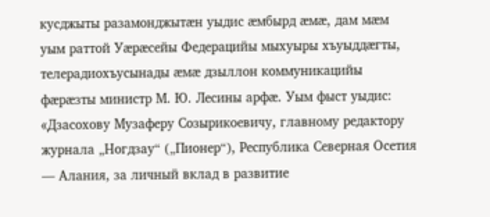кусджыты разамонджытæн уыдис æмбырд æмæ, дам мæм уым раттой Уæрæсейы Федерацийы мыхуыры хъуыддæгты, телерадиохъусынады æмæ дзыллон коммуникацийы фæрæзты министр М. Ю. Лесины арфæ. Уым фыст уыдис: «Дзасохову Музаферу Созырикоевичу, главному редактору журнала „Ногдзау“ („Пионер“), Республика Северная Осетия — Алания, за личный вклад в развитие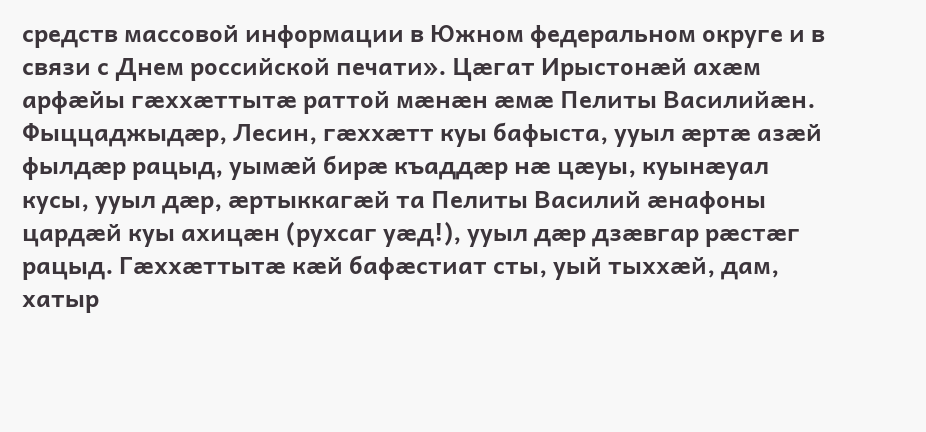средств массовой информации в Южном федеральном округе и в связи с Днем российской печати». Цæгат Ирыстонæй ахæм арфæйы гæххæттытæ раттой мæнæн æмæ Пелиты Василийæн. Фыццаджыдæр, Лесин, гæххæтт куы бафыста, ууыл æртæ азæй фылдæр рацыд, уымæй бирæ къаддæр нæ цæуы, куынæуал кусы, ууыл дæр, æртыккагæй та Пелиты Василий æнафоны цардæй куы ахицæн (рухсаг уæд!), ууыл дæр дзæвгар рæстæг рацыд. Гæххæттытæ кæй бафæстиат сты, уый тыххæй, дам, хатыр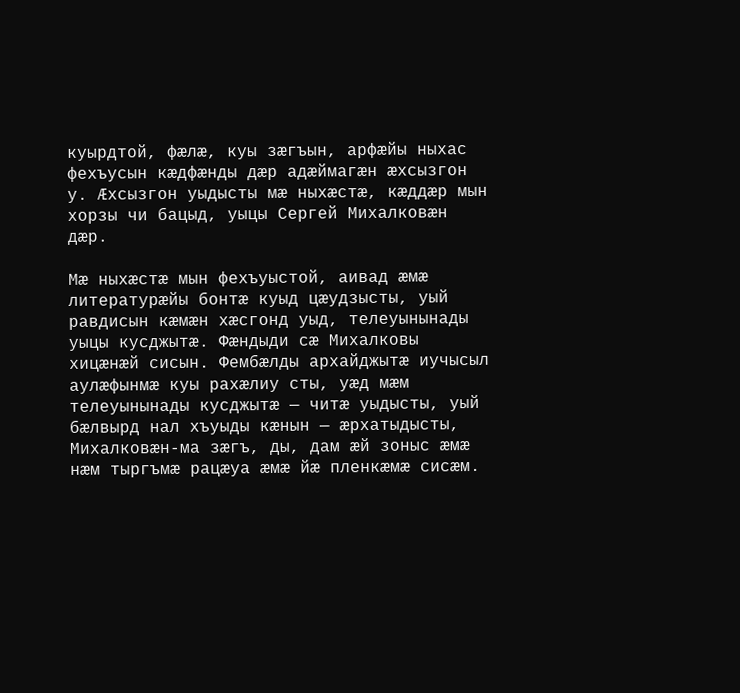куырдтой, фæлæ, куы зæгъын, арфæйы ныхас фехъусын кæдфæнды дæр адæймагæн æхсызгон у. Æхсызгон уыдысты мæ ныхæстæ, кæддæр мын хорзы чи бацыд, уыцы Сергей Михалковæн дæр.

Мæ ныхæстæ мын фехъуыстой, аивад æмæ литературæйы бонтæ куыд цæудзысты, уый равдисын кæмæн хæсгонд уыд, телеуынынады уыцы кусджытæ. Фæндыди сæ Михалковы хицæнæй сисын. Фембæлды архайджытæ иучысыл аулæфынмæ куы рахæлиу сты, уæд мæм телеуынынады кусджытæ — читæ уыдысты, уый бæлвырд нал хъуыды кæнын — æрхатыдысты, Михалковæн-ма зæгъ, ды, дам æй зоныс æмæ нæм тыргъмæ рацæуа æмæ йæ пленкæмæ сисæм.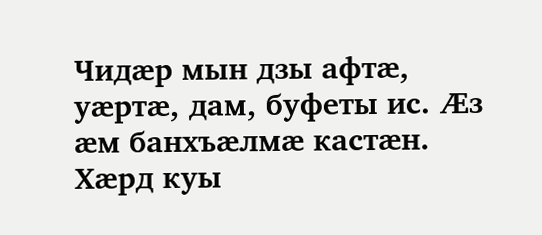Чидæр мын дзы афтæ, уæртæ, дам, буфеты ис. Æз æм банхъæлмæ кастæн. Хæрд куы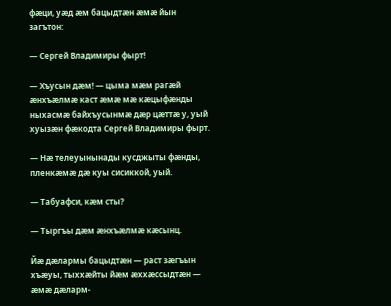фæци, уæд æм бацыдтæн æмæ йын загътон:

— Сергей Владимиры фырт!

— Хъусын дæм! — цыма мæм рагæй æнхъæлмæ каст æмæ мæ кæцыфæнды ныхасмæ байхъусынмæ дæр цæттæ у, уый хуызæн фæкодта Сергей Владимиры фырт.

— Нæ телеуынынады кусджыты фæнды, пленкæмæ дæ куы сисиккой, уый.

— Табуафси, кæм сты?

— Тыргъы дæм æнхъæлмæ кæсынц.

Йæ дæлармы бацыдтæн — раст зæгъын хъæуы, тыххæйты йæм æххæссыдтæн — æмæ дæларм-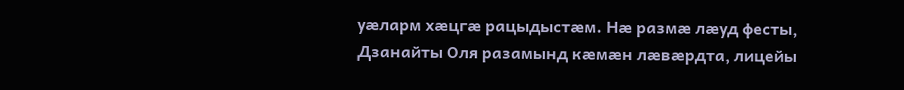уæларм хæцгæ рацыдыстæм. Нæ размæ лæуд фесты, Дзанайты Оля разамынд кæмæн лæвæрдта, лицейы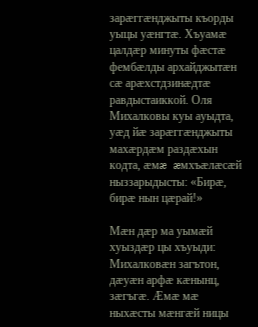зарæггæнджыты къорды уыцы уæнгтæ. Хъуамæ цалдæр минуты фæстæ фембæлды архайджытæн сæ арæхстдзинæдтæ равдыстаиккой. Оля Михалковы куы ауыдта, уæд йæ зарæггæнджыты махæрдæм раздæхын кодта, æмæ æмхъæлæсæй ныззарыдысты: «Бирæ, бирæ нын цæрай!»

Мæн дæр ма уымæй хуыздæр цы хъуыди: Михалковæн загътон, дæуæн арфæ кæнынц, зæгъгæ. Æмæ мæ ныхæсты мæнгæй ницы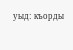уыд: къорды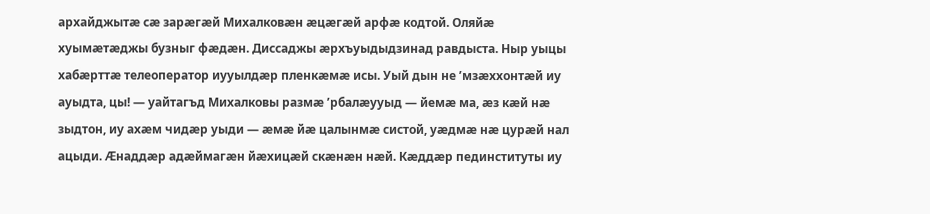архайджытæ сæ зарæгæй Михалковæн æцæгæй арфæ кодтой. Оляйæ хуымæтæджы бузныг фæдæн. Диссаджы æрхъуыдыдзинад равдыста. Ныр уыцы хабæрттæ телеоператор иууылдæр пленкæмæ исы. Уый дын не ’мзæххонтæй иу ауыдта, цы! — уайтагъд Михалковы размæ ’рбалæууыд — йемæ ма, æз кæй нæ зыдтон, иу ахæм чидæр уыди — æмæ йæ цалынмæ систой, уæдмæ нæ цурæй нал ацыди. Æнаддæр адæймагæн йæхицæй скæнæн нæй. Кæддæр пединституты иу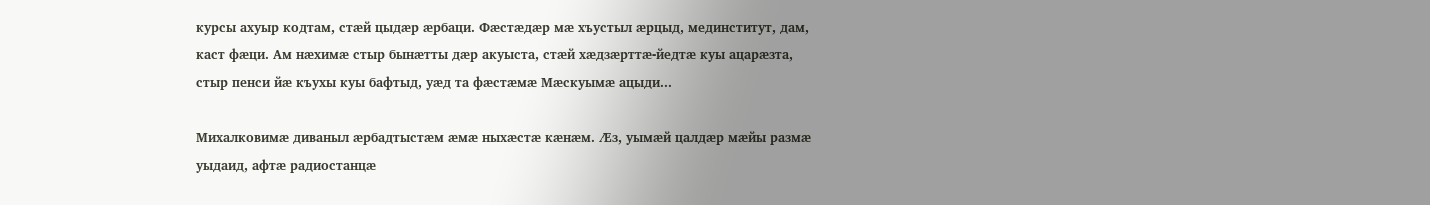курсы ахуыр кодтам, стæй цыдæр æрбаци. Фæстæдæр мæ хъустыл æрцыд, мединститут, дам, каст фæци. Ам нæхимæ стыр бынæтты дæр акуыста, стæй хæдзæрттæ-йедтæ куы ацарæзта, стыр пенси йæ къухы куы бафтыд, уæд та фæстæмæ Мæскуымæ ацыди...

Михалковимæ диваныл æрбадтыстæм æмæ ныхæстæ кæнæм. Æз, уымæй цалдæр мæйы размæ уыдаид, афтæ радиостанцæ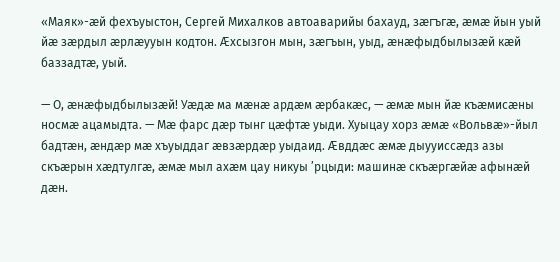«Маяк»-æй фехъуыстон, Сергей Михалков автоаварийы бахауд, зæгъгæ, æмæ йын уый йæ зæрдыл æрлæууын кодтон. Æхсызгон мын, зæгъын, уыд, æнæфыдбылызæй кæй баззадтæ, уый.

— О, æнæфыдбылызæй! Уæдæ ма мæнæ ардæм æрбакæс, — æмæ мын йæ къæмисæны носмæ ацамыдта. — Мæ фарс дæр тынг цæфтæ уыди. Хуыцау хорз æмæ «Вольвæ»-йыл бадтæн, æндæр мæ хъуыддаг æвзæрдæр уыдаид. Æвддæс æмæ дыууиссæдз азы скъæрын хæдтулгæ, æмæ мыл ахæм цау никуы ’рцыди: машинæ скъæргæйæ афынæй дæн.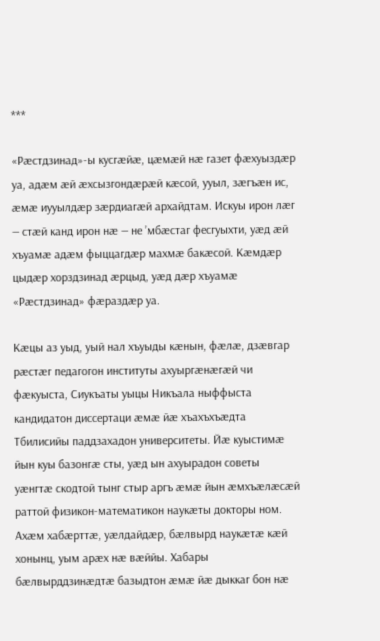***

«Рæстдзинад»-ы кусгæйæ, цæмæй нæ газет фæхуыздæр уа, адæм æй æхсызгондæрæй кæсой, ууыл, зæгъæн ис, æмæ иууылдæр зæрдиагæй архайдтам. Искуы ирон лæг — стæй канд ирон нæ — не ’мбæстаг фесгуыхти, уæд æй хъуамæ адæм фыццагдæр махмæ бакæсой. Кæмдæр цыдæр хорздзинад æрцыд, уæд дæр хъуамæ «Рæстдзинад» фæраздæр уа.

Кæцы аз уыд, уый нал хъуыды кæнын, фæлæ, дзæвгар рæстæг педагогон институты ахуыргæнæгæй чи фæкуыста, Сиукъаты уыцы Никъала ныффыста кандидатон диссертаци æмæ йæ хъахъхъæдта Тбилисийы паддзахадон университеты. Йæ куыстимæ йын куы базонгæ сты, уæд ын ахуырадон советы уæнгтæ скодтой тынг стыр аргъ æмæ йын æмхъæлæсæй раттой физикон-математикон наукæты докторы ном. Ахæм хабæрттæ, уæлдайдæр, бæлвырд наукæтæ кæй хонынц, уым арæх нæ вæййы. Хабары бæлвырддзинæдтæ базыдтон æмæ йæ дыккаг бон нæ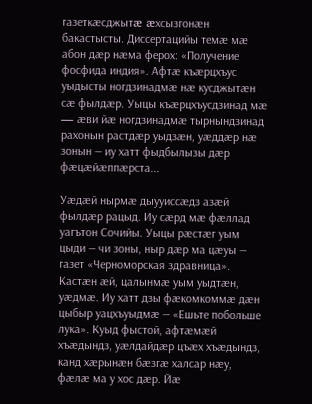газеткæсджытæ æхсызгонæн бакастысты. Диссертацийы темæ мæ абон дæр нæма ферох: «Получение фосфида индия». Афтæ къæрцхъус уыдысты ногдзинадмæ нæ кусджытæн сæ фылдæр. Уыцы къæрцхъусдзинад мæ — æви йæ ногдзинадмæ тырнындзинад рахонын растдæр уыдзæн, уæддæр нæ зонын — иу хатт фыдбылызы дæр фæцæйæппæрста...

Уæдæй нырмæ дыууиссæдз азæй фылдæр рацыд. Иу сæрд мæ фæллад уагътон Сочийы. Уыцы рæстæг уым цыди — чи зоны, ныр дæр ма цæуы — газет «Черноморская здравница». Кастæн æй, цалынмæ уым уыдтæн, уæдмæ. Иу хатт дзы фæкомкоммæ дæн цыбыр уацхъуыдмæ — «Ешьте побольше лука». Куыд фыстой, афтæмæй хъæдындз, уæлдайдæр цъæх хъæдындз, канд хæрынæн бæзгæ халсар нæу, фæлæ ма у хос дæр. Йæ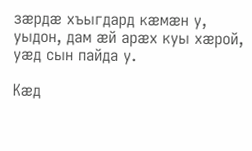зæрдæ хъыгдард кæмæн у, уыдон, дам æй арæх куы хæрой, уæд сын пайда у.

Кæд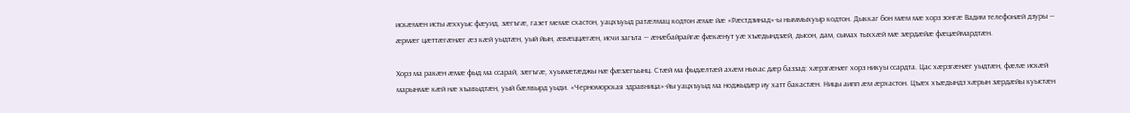искæмæн исты æххуыс фæуид, зæгъгæ, газет мемæ схастон, уацхъуыд ратæлмац кодтон æмæ йæ «Рæстдзинад»-ы ныммыхуыр кодтон. Дыккаг бон мæм мæ хорз зонгæ Вадим телефонæй дзуры — æрмæг цæттæгæнæг æз кæй уыдтæн, уый йын, æвæццæгæн, исчи загъта — æнæбайрайгæ фæкæнут уæ хъæдындзæй, дысон, дам, сымах тыххæй мæ зæрдæйæ фæцæймардтæн.

Хорз ма ракæн æмæ фыд ма ссарай, зæгъгæ, хуымæтæджы нæ фæзæгъынц. Стæй ма фыдæлтæй ахæм ныхас дæр баззад: хæрзгæнæг хорз никуы ссардта. Цас хæрзгæнæг уыдтæн, фæлæ искæй марынмæ кæй нæ хъавыдтæн, уый бæлвырд уыди. «Черноморская здравница»-йы уацхъуыд ма ноджыдæр иу хатт бакастæн. Ницы аипп æм æрхастон. Цъæх хъæдындз хæрын зæрдæйы куыстæн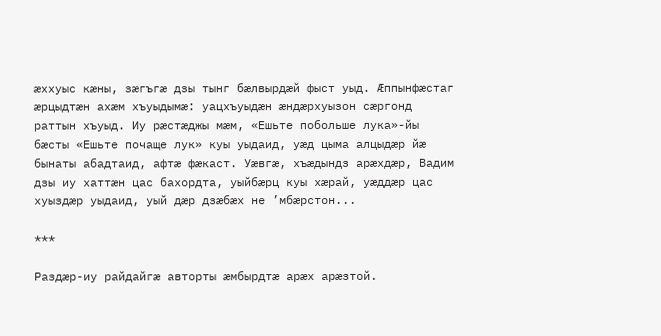æххуыс кæны, зæгъгæ дзы тынг бæлвырдæй фыст уыд. Æппынфæстаг æрцыдтæн ахæм хъуыдымæ: уацхъуыдæн æндæрхуызон сæргонд раттын хъуыд. Иу рæстæджы мæм, «Ешьте побольше лука»-йы бæсты «Ешьте почаще лук» куы уыдаид, уæд цыма алцыдæр йæ бынаты абадтаид, афтæ фæкаст. Уæвгæ, хъæдындз арæхдæр, Вадим дзы иу хаттæн цас бахордта, уыйбæрц куы хæрай, уæддæр цас хуыздæр уыдаид, уый дæр дзæбæх не ’мбæрстон...

***

Раздæр-иу райдайгæ авторты æмбырдтæ арæх арæзтой.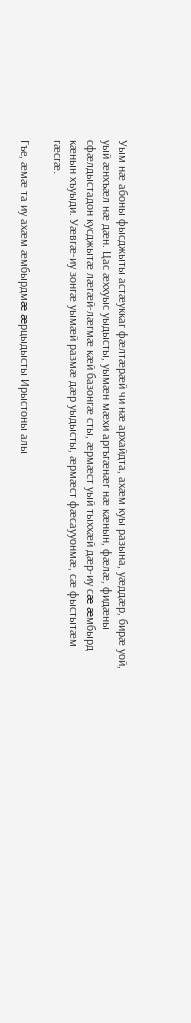Уым нæ абоны фысджыты астæуккаг фæлтæрæй чи нæ архайдта, ахæм куы разына, уæддæр, бирæ уой, уый æнхъæл нæ дæн. Цас æххуыс уыдысты, уымæн мæхи аргъгæнæг нæ кæнын, фæлæ, фидæны сфæлдыстадон кусджытæ лæгæй-лæгмæ кæй базонгæ сты, æрмæст уый тыххæй дæр-иу сæ æмбырд кæнын хъуыди. Уæвгæ-иу зонгæ уымæй размæ дæр уыдысты, æрмæст фæсаууонмæ, сæ фыстытæм гæсгæ.

Гъе, æмæ та иу ахæм æмбырдмæ æрцыдысты Ирыстоны алы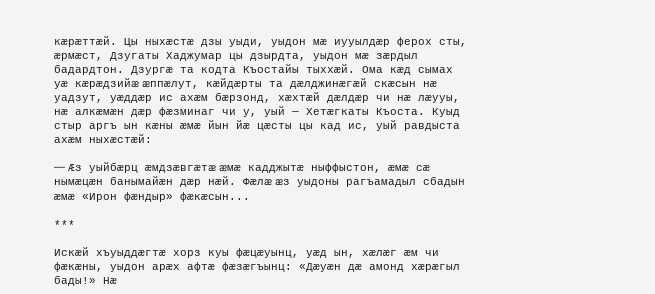кæрæттæй. Цы ныхæстæ дзы уыди, уыдон мæ иууылдæр ферох сты, æрмæст, Дзугаты Хаджумар цы дзырдта, уыдон мæ зæрдыл бадардтон. Дзургæ та кодта Къостайы тыххæй. Ома кæд сымах уæ кæрæдзийæ æппæлут, кæйдæрты та дæлджинæгæй скæсын нæ уадзут, уæддæр ис ахæм бæрзонд, хæхтæй дæлдæр чи нæ лæууы, нæ алкæмæн дæр фæзминаг чи у, уый — Хетæгкаты Къоста. Куыд стыр аргъ ын кæны æмæ йын йæ цæсты цы кад ис, уый равдыста ахæм ныхæстæй:

— Æз уыйбæрц æмдзæвгæтæ æмæ кадджытæ ныффыстон, æмæ сæ нымæцæн банымайæн дæр нæй. Фæлæ æз уыдоны рагъамадыл сбадын æмæ «Ирон фæндыр» фæкæсын...

***

Искæй хъуыддæгтæ хорз куы фæцæуынц, уæд ын, хæлæг æм чи фæкæны, уыдон арæх афтæ фæзæгъынц: «Дæуæн дæ амонд хæрæгыл бады!» Нæ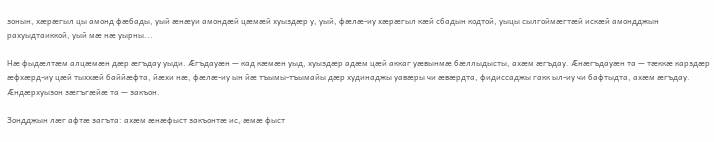зонын, хæрæгыл цы амонд фæбады, уый æнæуи амондæй цæмæй хуыздæр у, уый, фæлæ-иу хæрæгыл кæй сбадын кодтой, уыцы сылгоймæгтæй искæй амондджын рахуыдтаиккой, уый мæ нæ уырны...

Нæ фыдæлтæм алцæмæн дæр æгъдау уыди. Æгъдауæн — кад кæмæн уыд, хуыздæр адæм цæй аккаг уæвынмæ бæллыдысты, ахæм æгъдау. Æнæгъдауæн та — тæккæ карздæр æфхæрд-иу цæй тыххæй баййæфта, йæхи нæ, фæлæ-иу ын йæ тъымы-тъымайы дæр худинаджы уавæры чи æвæрдта, фидиссаджы гакк ыл-иу чи бафтыдта, ахæм æгъдау. Æндæрхуызон зæгъгæйæ та — закъон.

Зондджын лæг афтæ загъта: ахæм æнæфыст закъонтæ ис, æмæ фыст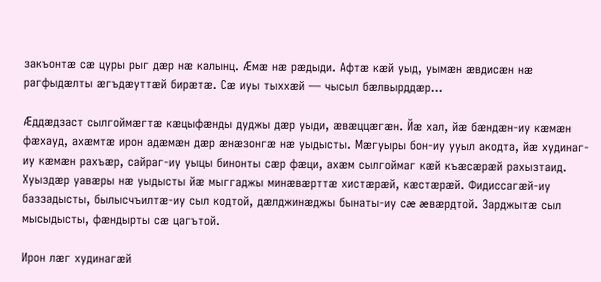закъонтæ сæ цуры рыг дæр нæ калынц. Æмæ нæ рæдыди. Афтæ кæй уыд, уымæн æвдисæн нæ рагфыдæлты æгъдæуттæй бирæтæ. Сæ иуы тыххæй — чысыл бæлвырддæр...

Æддæдзаст сылгоймæгтæ кæцыфæнды дуджы дæр уыди, æвæццæгæн. Йæ хал, йæ бæндæн-иу кæмæн фæхауд, ахæмтæ ирон адæмæн дæр æнæзонгæ нæ уыдысты. Мæгуыры бон-иу ууыл акодта, йæ худинаг-иу кæмæн рахъæр, сайраг-иу уыцы бинонты сæр фæци, ахæм сылгоймаг кæй къæсæрæй рахызтаид. Хуыздæр уавæры нæ уыдысты йæ мыггаджы минæвæрттæ хистæрæй, кæстæрæй. Фидиссагæй-иу баззадысты, былысчъилтæ-иу сыл кодтой, дæлджинæджы бынаты-иу сæ æвæрдтой. Зарджытæ сыл мысыдысты, фæндырты сæ цагътой.

Ирон лæг худинагæй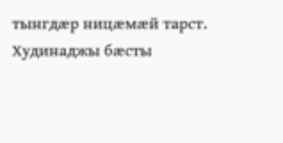тынгдæр ницæмæй тарст. Худинаджы бæсты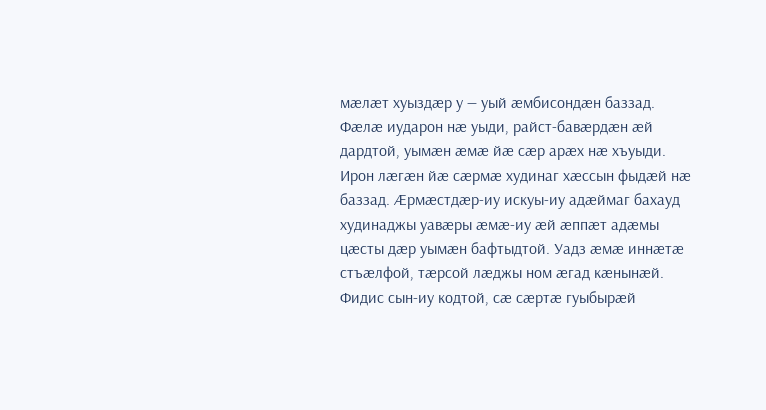мæлæт хуыздæр у — уый æмбисондæн баззад. Фæлæ иударон нæ уыди, райст-бавæрдæн æй дардтой, уымæн æмæ йæ сæр арæх нæ хъуыди. Ирон лæгæн йæ сæрмæ худинаг хæссын фыдæй нæ баззад. Æрмæстдæр-иу искуы-иу адæймаг бахауд худинаджы уавæры æмæ-иу æй æппæт адæмы цæсты дæр уымæн бафтыдтой. Уадз æмæ иннæтæ стъæлфой, тæрсой лæджы ном æгад кæнынæй. Фидис сын-иу кодтой, сæ сæртæ гуыбырæй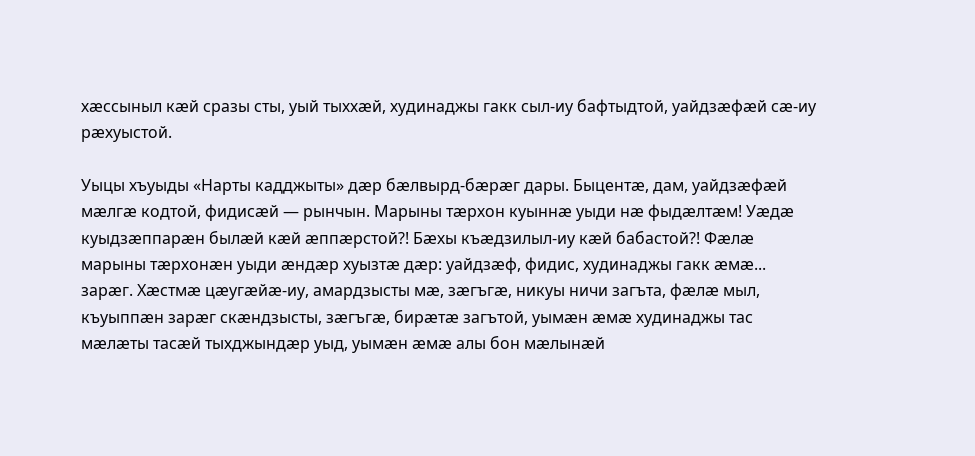хæссыныл кæй сразы сты, уый тыххæй, худинаджы гакк сыл-иу бафтыдтой, уайдзæфæй сæ-иу рæхуыстой.

Уыцы хъуыды «Нарты кадджыты» дæр бæлвырд-бæрæг дары. Быцентæ, дам, уайдзæфæй мæлгæ кодтой, фидисæй — рынчын. Марыны тæрхон куыннæ уыди нæ фыдæлтæм! Уæдæ куыдзæппарæн былæй кæй æппæрстой?! Бæхы къæдзилыл-иу кæй бабастой?! Фæлæ марыны тæрхонæн уыди æндæр хуызтæ дæр: уайдзæф, фидис, худинаджы гакк æмæ... зарæг. Хæстмæ цæугæйæ-иу, амардзысты мæ, зæгъгæ, никуы ничи загъта, фæлæ мыл, къуыппæн зарæг скæндзысты, зæгъгæ, бирæтæ загътой, уымæн æмæ худинаджы тас мæлæты тасæй тыхджындæр уыд, уымæн æмæ алы бон мæлынæй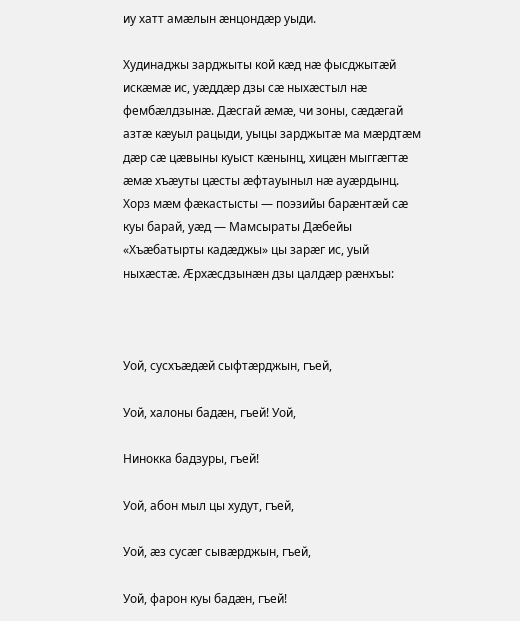иу хатт амæлын æнцондæр уыди.

Худинаджы зарджыты кой кæд нæ фысджытæй искæмæ ис, уæддæр дзы сæ ныхæстыл нæ фембæлдзынæ. Дæсгай æмæ, чи зоны, сæдæгай азтæ кæуыл рацыди, уыцы зарджытæ ма мæрдтæм дæр сæ цæвыны куыст кæнынц, хицæн мыггæгтæ æмæ хъæуты цæсты æфтауыныл нæ ауæрдынц. Хорз мæм фæкастысты — поэзийы барæнтæй сæ куы барай, уæд — Мамсыраты Дæбейы «Хъæбатырты кадæджы» цы зарæг ис, уый ныхæстæ. Æрхæсдзынæн дзы цалдæр рæнхъы:



Уой, сусхъæдæй сыфтæрджын, гъей,

Уой, халоны бадæн, гъей! Уой,

Нинокка бадзуры, гъей!

Уой, абон мыл цы худут, гъей,

Уой, æз сусæг сывæрджын, гъей,

Уой, фарон куы бадæн, гъей!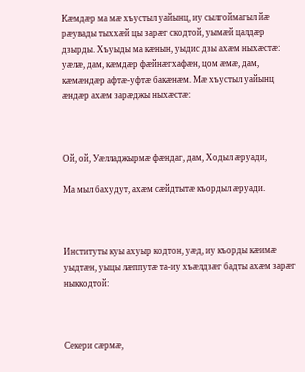Кæмдæр ма мæ хъустыл уайынц, иу сылгоймагыл йæ рæувады тыххæй цы зарæг скодтой, уымæй цалдæр дзырды. Хъуыды ма кæнын, уыдис дзы ахæм ныхæстæ: уæлæ, дам, кæмдæр фæйнæгхафæн, цом æмæ, дам, кæмæндæр афтæ-уфтæ бакæнæм. Мæ хъустыл уайынц æндæр ахæм зарæджы ныхæстæ:



Ой, ой, Уæлладжырмæ фæндаг, дам, Ходыл æруади,

Ма мыл бахудут, ахæм сæйдтытæ къордыл æруади.



Институты куы ахуыр кодтон, уæд, иу къорды кæимæ уыдтæн, уыцы лæппутæ та-иу хъæлдзæг бадты ахæм зарæг ныккодтой:



Секери сæрмæ,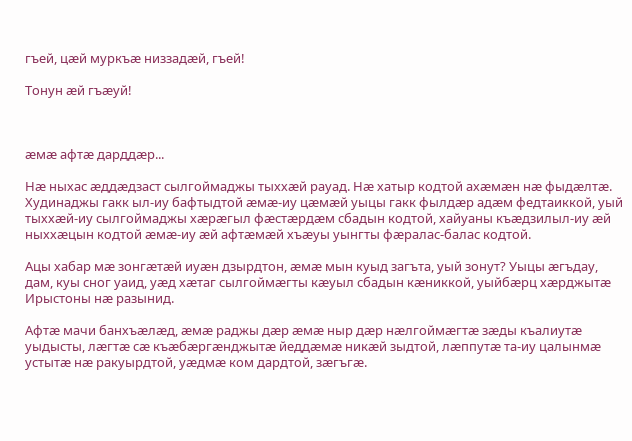гъей, цæй муркъæ низзадæй, гъей!

Тонун æй гъæуй!



æмæ афтæ дарддæр...

Нæ ныхас æддæдзаст сылгоймаджы тыххæй рауад. Нæ хатыр кодтой ахæмæн нæ фыдæлтæ. Худинаджы гакк ыл-иу бафтыдтой æмæ-иу цæмæй уыцы гакк фылдæр адæм федтаиккой, уый тыххæй-иу сылгоймаджы хæрæгыл фæстæрдæм сбадын кодтой, хайуаны къæдзилыл-иу æй ныххæцын кодтой æмæ-иу æй афтæмæй хъæуы уынгты фæралас-балас кодтой.

Ацы хабар мæ зонгæтæй иуæн дзырдтон, æмæ мын куыд загъта, уый зонут? Уыцы æгъдау, дам, куы сног уаид, уæд хæтаг сылгоймæгты кæуыл сбадын кæниккой, уыйбæрц хæрджытæ Ирыстоны нæ разынид.

Афтæ мачи банхъæлæд, æмæ раджы дæр æмæ ныр дæр нæлгоймæгтæ зæды къалиутæ уыдысты, лæгтæ сæ къæбæргæнджытæ йеддæмæ никæй зыдтой, лæппутæ та-иу цалынмæ устытæ нæ ракуырдтой, уæдмæ ком дардтой, зæгъгæ.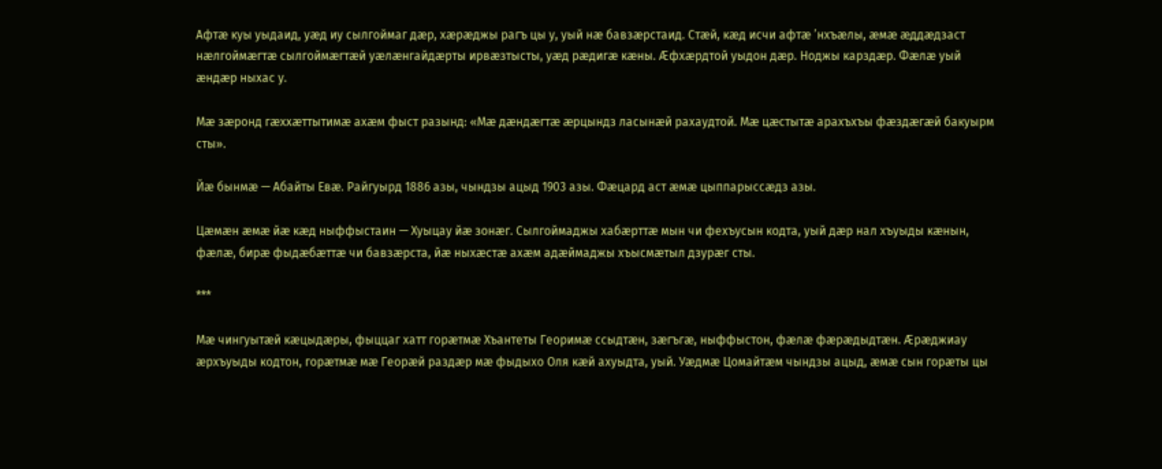Афтæ куы уыдаид, уæд иу сылгоймаг дæр, хæрæджы рагъ цы у, уый нæ бавзæрстаид. Стæй, кæд исчи афтæ ’нхъæлы, æмæ æддæдзаст нæлгоймæгтæ сылгоймæгтæй уæлæнгайдæрты ирвæзтысты, уæд рæдигæ кæны. Æфхæрдтой уыдон дæр. Ноджы карздæр. Фæлæ уый æндæр ныхас у.

Мæ зæронд гæххæттытимæ ахæм фыст разынд: «Мæ дæндæгтæ æрцындз ласынæй рахаудтой. Мæ цæстытæ арахъхъы фæздæгæй бакуырм сты».

Йæ бынмæ — Абайты Евæ. Райгуырд 1886 азы, чындзы ацыд 1903 азы. Фæцард аст æмæ цыппарыссæдз азы.

Цæмæн æмæ йæ кæд ныффыстаин — Хуыцау йæ зонæг. Сылгоймаджы хабæрттæ мын чи фехъусын кодта, уый дæр нал хъуыды кæнын, фæлæ, бирæ фыдæбæттæ чи бавзæрста, йæ ныхæстæ ахæм адæймаджы хъысмæтыл дзурæг сты.

***

Мæ чингуытæй кæцыдæры, фыццаг хатт горæтмæ Хъантеты Георимæ ссыдтæн, зæгъгæ, ныффыстон, фæлæ фæрæдыдтæн. Æрæджиау æрхъуыды кодтон, горæтмæ мæ Георæй раздæр мæ фыдыхо Оля кæй ахуыдта, уый. Уæдмæ Цомайтæм чындзы ацыд, æмæ сын горæты цы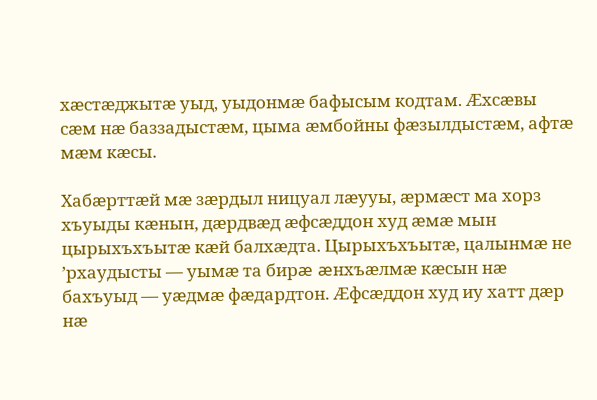хæстæджытæ уыд, уыдонмæ бафысым кодтам. Æхсæвы сæм нæ баззадыстæм, цыма æмбойны фæзылдыстæм, афтæ мæм кæсы.

Хабæрттæй мæ зæрдыл ницуал лæууы, æрмæст ма хорз хъуыды кæнын, дæрдвæд æфсæддон худ æмæ мын цырыхъхъытæ кæй балхæдта. Цырыхъхъытæ, цалынмæ не ’рхаудысты — уымæ та бирæ æнхъæлмæ кæсын нæ бахъуыд — уæдмæ фæдардтон. Æфсæддон худ иу хатт дæр нæ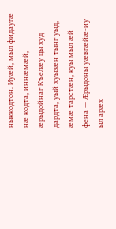ныккодтон. Иуæй, мыл фидаугæ нæ кодта, иннæмæй, æрыдойнаг Къелæу цы худ дардта, уый хуызæн тынг уыд, æмæ тарстæн, куы мыл æй фена — Æрыдоны уæвгæйæ-иу ыл арæх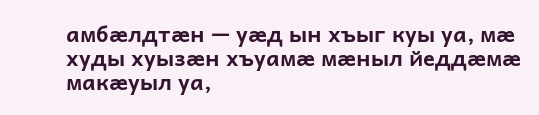амбæлдтæн — уæд ын хъыг куы уа, мæ худы хуызæн хъуамæ мæныл йеддæмæ макæуыл уа,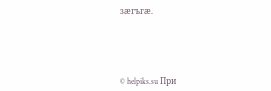зæгъгæ.





© helpiks.su При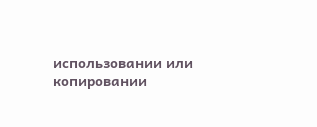использовании или копировании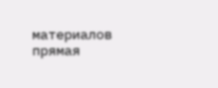материалов прямая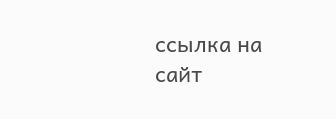ссылка на сайт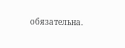обязательна.